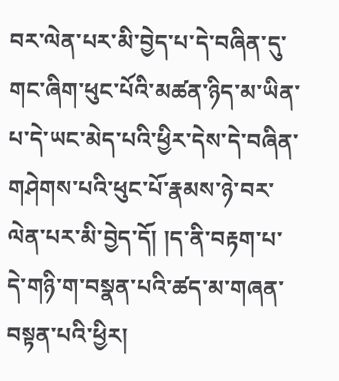བར་ལེན་པར་མི་བྱེད་པ་དེ་བཞིན་དུ་གང་ཞིག་ཕུང་པོའི་མཚན་ཉིད་མ་ཡིན་པ་དེ་ཡང་མེད་པའི་ཕྱིར་དེས་དེ་བཞིན་གཤེགས་པའི་ཕུང་པོ་རྣམས་ཉེ་བར་ལེན་པར་མི་བྱེད་དོ། །ད་ནི་བརྟག་པ་དེ་གཉི་ག་བསྣན་པའི་ཚད་མ་གཞན་བསྟན་པའི་ཕྱིར།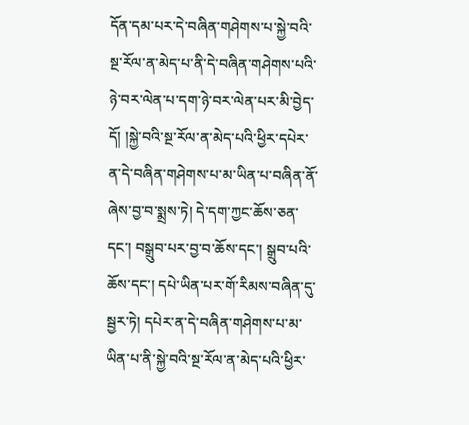དོན་དམ་པར་དེ་བཞིན་གཤེགས་པ་སྐྱེ་བའི་སྔ་རོལ་ན་མེད་པ་ནི་དེ་བཞིན་གཤེགས་པའི་ཉེ་བར་ལེན་པ་དག་ཉེ་བར་ལེན་པར་མི་བྱེད་དོ། །སྐྱེ་བའི་སྔ་རོལ་ན་མེད་པའི་ཕྱིར་དཔེར་ན་དེ་བཞིན་གཤེགས་པ་མ་ཡིན་པ་བཞིན་ནོ་ཞེས་བྱ་བ་སྨྲས་ཏེ། དེ་དག་ཀྱང་ཆོས་ཅན་དང་། བསྒྲུབ་པར་བྱ་བ་ཆོས་དང་། སྒྲུབ་པའི་ཆོས་དང་། དཔེ་ཡིན་པར་གོ་རིམས་བཞིན་དུ་སྦྱར་ཏེ། དཔེར་ན་དེ་བཞིན་གཤེགས་པ་མ་ཡིན་པ་ནི་སྐྱེ་བའི་སྔ་རོལ་ན་མེད་པའི་ཕྱིར་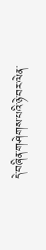དེ་བཞིན་གཤེགས་པའི་ཉེ་བར་ལེན་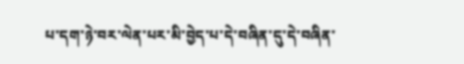པ་དག་ཉེ་བར་ལེན་པར་མི་བྱེད་པ་དེ་བཞིན་དུ་དེ་བཞིན་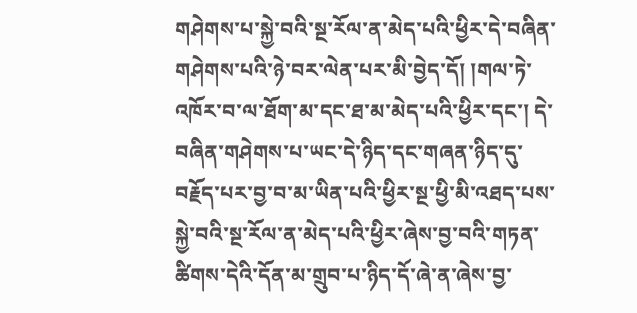གཤེགས་པ་སྐྱེ་བའི་སྔ་རོལ་ན་མེད་པའི་ཕྱིར་དེ་བཞིན་གཤེགས་པའི་ཉེ་བར་ལེན་པར་མི་བྱེད་དོ། །གལ་ཏེ་འཁོར་བ་ལ་ཐོག་མ་དང་ཐ་མ་མེད་པའི་ཕྱིར་དང་། དེ་བཞིན་གཤེགས་པ་ཡང་དེ་ཉིད་དང་གཞན་ཉིད་དུ་བརྗོད་པར་བྱ་བ་མ་ཡིན་པའི་ཕྱིར་སྔ་ཕྱི་མི་འཐད་པས་སྐྱེ་བའི་སྔ་རོལ་ན་མེད་པའི་ཕྱིར་ཞེས་བྱ་བའི་གཏན་ཚིགས་དེའི་དོན་མ་གྲུབ་པ་ཉིད་དོ་ཞེ་ན་ཞེས་བྱ་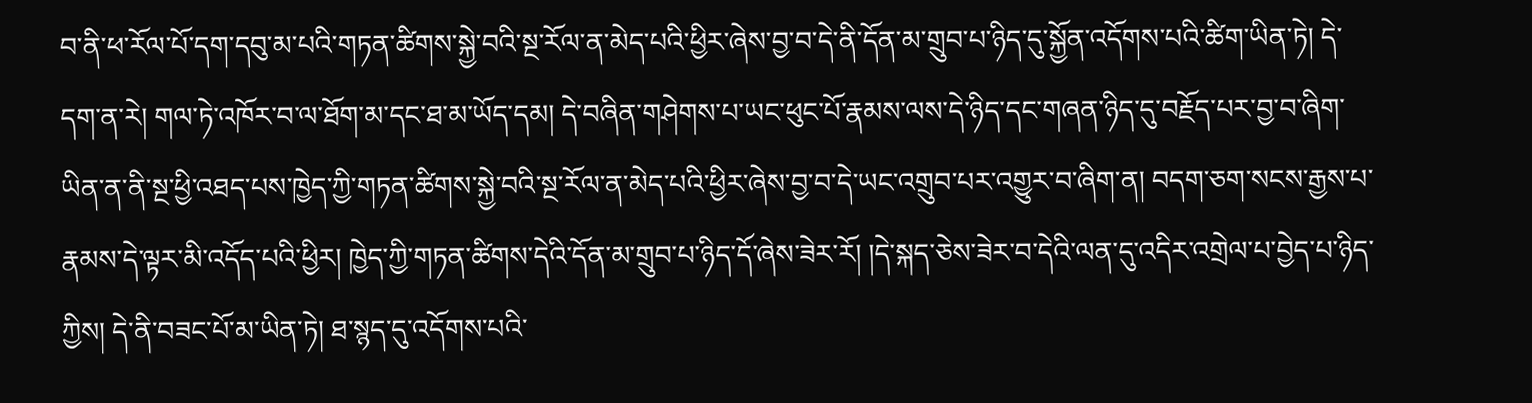བ་ནི་ཕ་རོལ་པོ་དག་དབུ་མ་པའི་གཏན་ཚིགས་སྐྱེ་བའི་སྔ་རོལ་ན་མེད་པའི་ཕྱིར་ཞེས་བྱ་བ་དེ་ནི་དོན་མ་གྲུབ་པ་ཉིད་དུ་སྐྱོན་འདོགས་པའི་ཚིག་ཡིན་ཏེ། དེ་དག་ན་རེ། གལ་ཏེ་འཁོར་བ་ལ་ཐོག་མ་དང་ཐ་མ་ཡོད་དམ། དེ་བཞིན་གཤེགས་པ་ཡང་ཕུང་པོ་རྣམས་ལས་དེ་ཉིད་དང་གཞན་ཉིད་དུ་བརྗོད་པར་བྱ་བ་ཞིག་ཡིན་ན་ནི་སྔ་ཕྱི་འཐད་པས་ཁྱེད་ཀྱི་གཏན་ཚིགས་སྐྱེ་བའི་སྔ་རོལ་ན་མེད་པའི་ཕྱིར་ཞེས་བྱ་བ་དེ་ཡང་འགྲུབ་པར་འགྱུར་བ་ཞིག་ན། བདག་ཅག་སངས་རྒྱས་པ་རྣམས་དེ་ལྟར་མི་འདོད་པའི་ཕྱིར། ཁྱེད་ཀྱི་གཏན་ཚིགས་དེའི་དོན་མ་གྲུབ་པ་ཉིད་དོ་ཞེས་ཟེར་རོ། །དེ་སྐད་ཅེས་ཟེར་བ་དེའི་ལན་དུ་འདིར་འགྲེལ་པ་བྱེད་པ་ཉིད་ཀྱིས། དེ་ནི་བཟང་པོ་མ་ཡིན་ཏེ། ཐ་སྙད་དུ་འདོགས་པའི་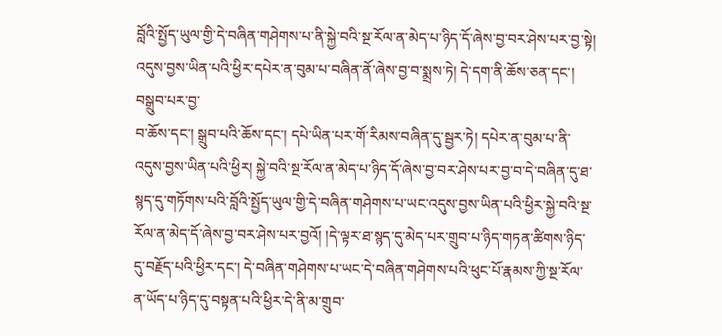བློའི་སྤྱོད་ཡུལ་གྱི་དེ་བཞིན་གཤེགས་པ་ནི་སྐྱེ་བའི་སྔ་རོལ་ན་མེད་པ་ཉིད་དོ་ཞེས་བྱ་བར་ཤེས་པར་བྱ་སྟེ། འདུས་བྱས་ཡིན་པའི་ཕྱིར་དཔེར་ན་བུམ་པ་བཞིན་ནོ་ཞེས་བྱ་བ་སྨྲས་ཏེ། དེ་དག་ནི་ཆོས་ཅན་དང་། བསྒྲུབ་པར་བྱ་
བ་ཆོས་དང་། སྒྲུབ་པའི་ཆོས་དང་། དཔེ་ཡིན་པར་གོ་རིམས་བཞིན་དུ་སྦྱར་ཏེ། དཔེར་ན་བུམ་པ་ནི་འདུས་བྱས་ཡིན་པའི་ཕྱིར། སྐྱེ་བའི་སྔ་རོལ་ན་མེད་པ་ཉིད་དོ་ཞེས་བྱ་བར་ཤེས་པར་བྱ་བ་དེ་བཞིན་དུ་ཐ་སྙད་དུ་གཏོགས་པའི་བློའི་སྤྱོད་ཡུལ་གྱི་དེ་བཞིན་གཤེགས་པ་ཡང་འདུས་བྱས་ཡིན་པའི་ཕྱིར་སྐྱེ་བའི་སྔ་རོལ་ན་མེད་དོ་ཞེས་བྱ་བར་ཤེས་པར་བྱའོ། །དེ་ལྟར་ཐ་སྙད་དུ་མེད་པར་གྲུབ་པ་ཉིད་གཏན་ཚིགས་ཉིད་དུ་བརྗོད་པའི་ཕྱིར་དང་། དེ་བཞིན་གཤེགས་པ་ཡང་དེ་བཞིན་གཤེགས་པའི་ཕུང་པོ་རྣམས་ཀྱི་སྔ་རོལ་ན་ཡོད་པ་ཉིད་དུ་བསྟན་པའི་ཕྱིར་དེ་ནི་མ་གྲུབ་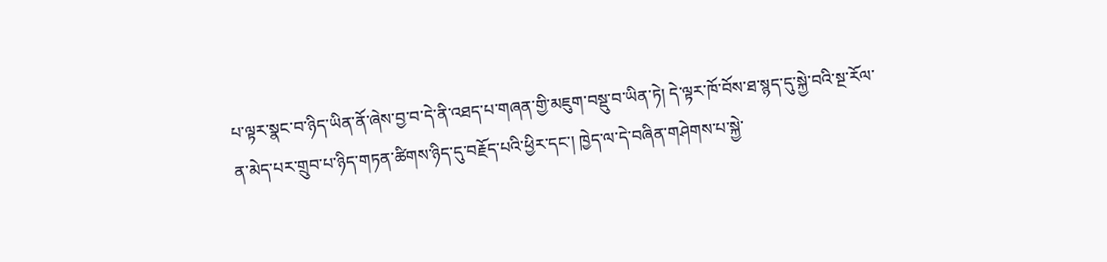པ་ལྟར་སྣང་བ་ཉིད་ཡིན་ནོ་ཞེས་བྱ་བ་དེ་ནི་འཐད་པ་གཞན་གྱི་མཇུག་བསྡུ་བ་ཡིན་ཏེ། དེ་ལྟར་ཁོ་བོས་ཐ་སྙད་དུ་སྐྱེ་བའི་སྔ་རོལ་ན་མེད་པར་གྲུབ་པ་ཉིད་གཏན་ཚིགས་ཉིད་དུ་བརྗོད་པའི་ཕྱིར་དང་། ཁྱེད་ལ་དེ་བཞིན་གཤེགས་པ་སྐྱེ་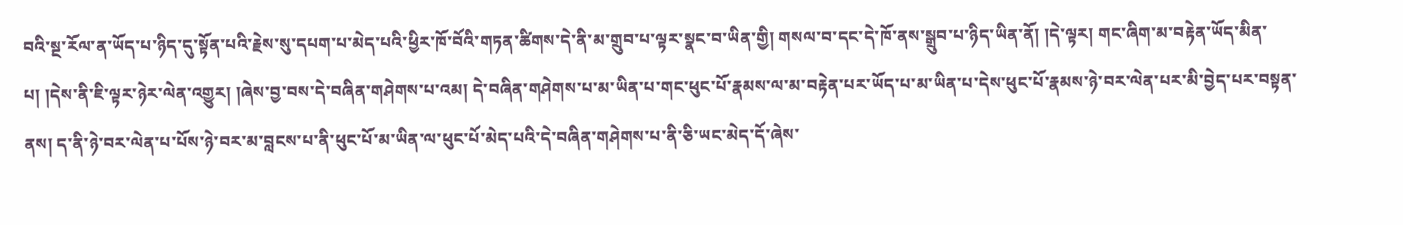བའི་སྔ་རོལ་ན་ཡོད་པ་ཉིད་དུ་སྟོན་པའི་རྗེས་སུ་དཔག་པ་མེད་པའི་ཕྱིར་ཁོ་བོའི་གཏན་ཚིགས་དེ་ནི་མ་གྲུབ་པ་ལྟར་སྣང་བ་ཡིན་གྱི། གསལ་བ་དང་དེ་ཁོ་ནས་སྒྲུབ་པ་ཉིད་ཡིན་ནོ། །དེ་ལྟར། གང་ཞིག་མ་བརྟེན་ཡོད་མིན་པ། །དེས་ནི་ཇི་ལྟར་ཉེར་ལེན་འགྱུར། །ཞེས་བྱ་བས་དེ་བཞིན་གཤེགས་པ་འམ། དེ་བཞིན་གཤེགས་པ་མ་ཡིན་པ་གང་ཕུང་པོ་རྣམས་ལ་མ་བརྟེན་པར་ཡོད་པ་མ་ཡིན་པ་དེས་ཕུང་པོ་རྣམས་ཉེ་བར་ལེན་པར་མི་བྱེད་པར་བསྟན་ནས། ད་ནི་ཉེ་བར་ལེན་པ་པོས་ཉེ་བར་མ་བླངས་པ་ནི་ཕུང་པོ་མ་ཡིན་ལ་ཕུང་པོ་མེད་པའི་དེ་བཞིན་གཤེགས་པ་ནི་ཅི་ཡང་མེད་དོ་ཞེས་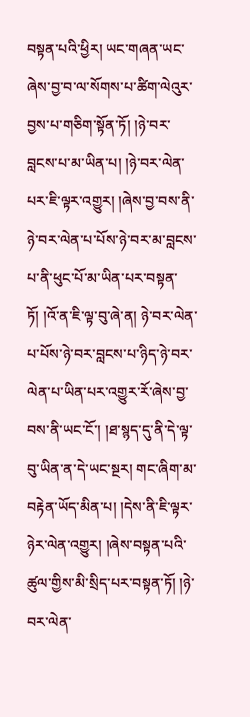བསྟན་པའི་ཕྱིར། ཡང་གཞན་ཡང་ཞེས་བྱ་བ་ལ་སོགས་པ་ཚིག་ལེའུར་བྱས་པ་གཅིག་སྟོན་ཏོ། །ཉེ་བར་བླངས་པ་མ་ཡིན་པ། །ཉེ་བར་ལེན་པར་ཇི་ལྟར་འགྱུར། །ཞེས་བྱ་བས་ནི་ཉེ་བར་ལེན་པ་པོས་ཉེ་བར་མ་བླངས་པ་ནི་ཕུང་པོ་མ་ཡིན་པར་བསྟན་ཏོ། །འོ་ན་ཇི་ལྟ་བུ་ཞེ་ན། ཉེ་བར་ལེན་པ་པོས་ཉེ་བར་བླངས་པ་ཉིད་ཉེ་བར་ལེན་པ་ཡིན་པར་འགྱུར་རོ་ཞེས་བྱ་བས་ནི་ཡང་ངོ་། །ཐ་སྙད་དུ་ནི་དེ་ལྟ་བུ་ཡིན་ན་དེ་ཡང་སྔར། གང་ཞིག་མ་བརྟེན་ཡོད་མིན་པ། །དེས་ནི་ཇི་ལྟར་ཉེར་ལེན་འགྱུར། །ཞེས་བསྟན་པའི་ཚུལ་གྱིས་མི་སྲིད་པར་བསྟན་ཏོ། །ཉེ་བར་ལེན་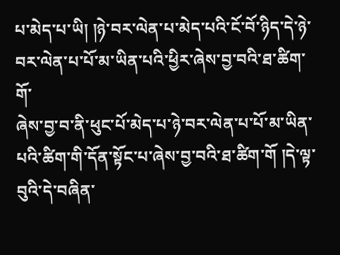པ་མེད་པ་ཡི། །ཉེ་བར་ལེན་པ་མེད་པའི་ངོ་བོ་ཉིད་དེ་ཉེ་བར་ལེན་པ་པོ་མ་ཡིན་པའི་ཕྱིར་ཞེས་བྱ་བའི་ཐ་ཚིག་གོ་
ཞེས་བྱ་བ་ནི་ཕུང་པོ་མེད་པ་ཉེ་བར་ལེན་པ་པོ་མ་ཡིན་པའི་ཚིག་གི་དོན་སྟོང་པ་ཞེས་བྱ་བའི་ཐ་ཚིག་གོ །དེ་ལྟ་བུའི་དེ་བཞིན་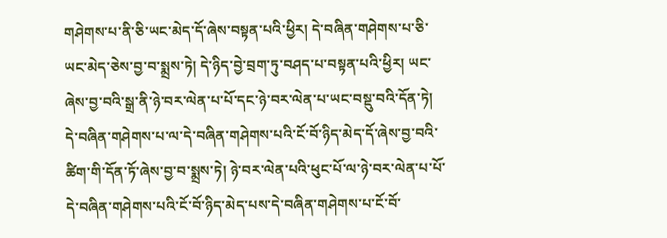གཤེགས་པ་ནི་ཅི་ཡང་མེད་དོ་ཞེས་བསྟན་པའི་ཕྱིར། དེ་བཞིན་གཤེགས་པ་ཅི་ཡང་མེད་ཅེས་བྱ་བ་སྨྲས་ཏེ། དེ་ཉིད་བྱེ་བྲག་ཏུ་བཤད་པ་བསྟན་པའི་ཕྱིར། ཡང་ཞེས་བྱ་བའི་སྒྲ་ནི་ཉེ་བར་ལེན་པ་པོ་དང་ཉེ་བར་ལེན་པ་ཡང་བསྡུ་བའི་དོན་ཏེ། དེ་བཞིན་གཤེགས་པ་ལ་དེ་བཞིན་གཤེགས་པའི་ངོ་བོ་ཉིད་མེད་དོ་ཞེས་བྱ་བའི་ཚིག་གི་དོན་ཏོ་ཞེས་བྱ་བ་སྨྲས་ཏེ། ཉེ་བར་ལེན་པའི་ཕུང་པོ་ལ་ཉེ་བར་ལེན་པ་པོ་དེ་བཞིན་གཤེགས་པའི་ངོ་བོ་ཉིད་མེད་པས་དེ་བཞིན་གཤེགས་པ་ངོ་བོ་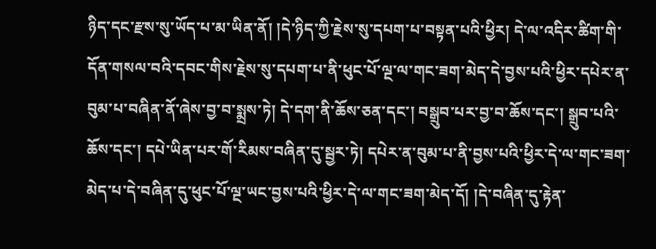ཉིད་དང་རྫས་སུ་ཡོད་པ་མ་ཡིན་ནོ། །དེ་ཉིད་ཀྱི་རྗེས་སུ་དཔག་པ་བསྟན་པའི་ཕྱིར། དེ་ལ་འདིར་ཚིག་གི་དོན་གསལ་བའི་དབང་གིས་རྗེས་སུ་དཔག་པ་ནི་ཕུང་པོ་ལྔ་ལ་གང་ཟག་མེད་དེ་བྱས་པའི་ཕྱིར་དཔེར་ན་བུམ་པ་བཞིན་ནོ་ཞེས་བྱ་བ་སྨྲས་ཏེ། དེ་དག་ནི་ཆོས་ཅན་དང་། བསྒྲུབ་པར་བྱ་བ་ཆོས་དང་། སྒྲུབ་པའི་ཆོས་དང་། དཔེ་ཡིན་པར་གོ་རིམས་བཞིན་དུ་སྦྱར་ཏེ། དཔེར་ན་བུམ་པ་ནི་བྱས་པའི་ཕྱིར་དེ་ལ་གང་ཟག་མེད་པ་དེ་བཞིན་དུ་ཕུང་པོ་ལྔ་ཡང་བྱས་པའི་ཕྱིར་དེ་ལ་གང་ཟག་མེད་དོ། །དེ་བཞིན་དུ་རྟེན་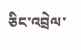ཅིང་འབྲེལ་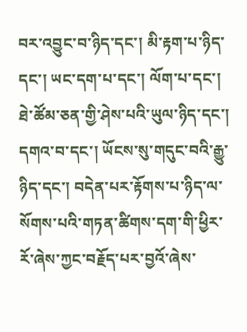བར་འབྱུང་བ་ཉིད་དང་། མི་རྟག་པ་ཉིད་དང་། ཡང་དག་པ་དང་། ལོག་པ་དང་། ཐེ་ཚོམ་ཅན་གྱི་ཤེས་པའི་ཡུལ་ཉིད་དང་། དགའ་བ་དང་། ཡོངས་སུ་གདུང་བའི་རྒྱུ་ཉིད་དང་། བདེན་པར་རྟོགས་པ་ཉིད་ལ་སོགས་པའི་གཏན་ཚིགས་དག་གི་ཕྱིར་རོ་ཞེས་ཀྱང་བརྗོད་པར་བྱའོ་ཞེས་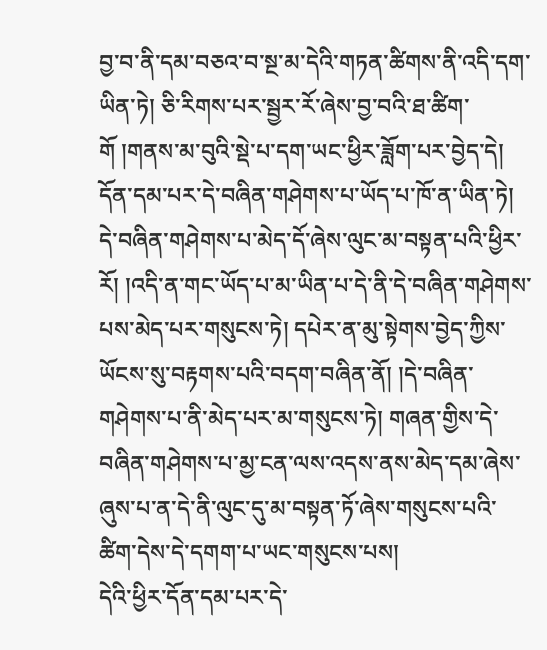བྱ་བ་ནི་དམ་བཅའ་བ་སྔ་མ་དེའི་གཏན་ཚིགས་ནི་འདི་དག་ཡིན་ཏེ། ཅི་རིགས་པར་སྦྱར་རོ་ཞེས་བྱ་བའི་ཐ་ཚིག་གོ །གནས་མ་བུའི་སྡེ་པ་དག་ཡང་ཕྱིར་ཟློག་པར་བྱེད་དེ། དོན་དམ་པར་དེ་བཞིན་གཤེགས་པ་ཡོད་པ་ཁོ་ན་ཡིན་ཏེ། དེ་བཞིན་གཤེགས་པ་མེད་དོ་ཞེས་ལུང་མ་བསྟན་པའི་ཕྱིར་རོ། །འདི་ན་གང་ཡོད་པ་མ་ཡིན་པ་དེ་ནི་དེ་བཞིན་གཤེགས་པས་མེད་པར་གསུངས་ཏེ། དཔེར་ན་མུ་སྟེགས་བྱེད་ཀྱིས་ཡོངས་སུ་བརྟགས་པའི་བདག་བཞིན་ནོ། །དེ་བཞིན་གཤེགས་པ་ནི་མེད་པར་མ་གསུངས་ཏེ། གཞན་གྱིས་དེ་བཞིན་གཤེགས་པ་མྱ་ངན་ལས་འདས་ནས་མེད་དམ་ཞེས་ཞུས་པ་ན་དེ་ནི་ལུང་དུ་མ་བསྟན་ཏོ་ཞེས་གསུངས་པའི་ཚིག་དེས་དེ་དགག་པ་ཡང་གསུངས་པས།
དེའི་ཕྱིར་དོན་དམ་པར་དེ་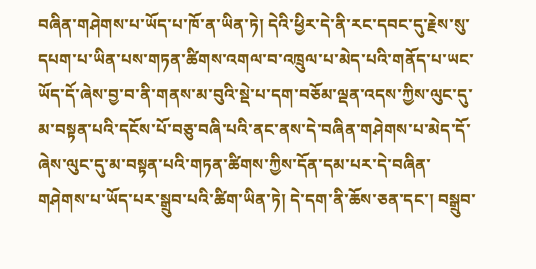བཞིན་གཤེགས་པ་ཡོད་པ་ཁོ་ན་ཡིན་ཏེ། དེའི་ཕྱིར་དེ་ནི་རང་དབང་དུ་རྗེས་སུ་དཔག་པ་ཡིན་པས་གཏན་ཚིགས་འགལ་བ་འཁྲུལ་པ་མེད་པའི་གནོད་པ་ཡང་ཡོད་དོ་ཞེས་བྱ་བ་ནི་གནས་མ་བུའི་སྡེ་པ་དག་བཅོམ་ལྡན་འདས་ཀྱིས་ལུང་དུ་མ་བསྟན་པའི་དངོས་པོ་བཅུ་བཞི་པའི་ནང་ནས་དེ་བཞིན་གཤེགས་པ་མེད་དོ་ཞེས་ལུང་དུ་མ་བསྟན་པའི་གཏན་ཚིགས་ཀྱིས་དོན་དམ་པར་དེ་བཞིན་གཤེགས་པ་ཡོད་པར་སྒྲུབ་པའི་ཚིག་ཡིན་ཏེ། དེ་དག་ནི་ཆོས་ཅན་དང་། བསྒྲུབ་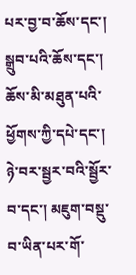པར་བྱ་བ་ཆོས་དང་། སྒྲུབ་པའི་ཆོས་དང་། ཆོས་མི་མཐུན་པའི་ཕྱོགས་ཀྱི་དཔེ་དང་། ཉེ་བར་སྦྱར་བའི་སྦྱོར་བ་དང་། མཇུག་བསྡུ་བ་ཡིན་པར་གོ་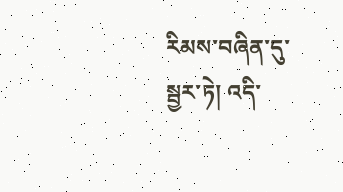རིམས་བཞིན་དུ་སྦྱར་ཏེ། འདི་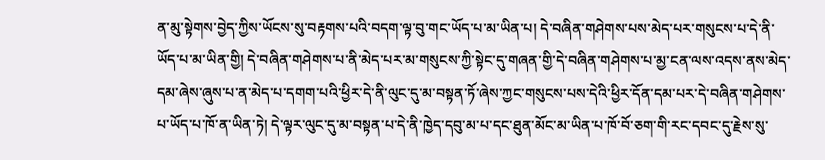ན་མུ་སྟེགས་བྱེད་ཀྱིས་ཡོངས་སུ་བརྟགས་པའི་བདག་ལྟ་བུ་གང་ཡོད་པ་མ་ཡིན་པ། དེ་བཞིན་གཤེགས་པས་མེད་པར་གསུངས་པ་དེ་ནི་ཡོད་པ་མ་ཡིན་གྱི། དེ་བཞིན་གཤེགས་པ་ནི་མེད་པར་མ་གསུངས་ཀྱི་སྟེང་དུ་གཞན་གྱི་དེ་བཞིན་གཤེགས་པ་མྱ་ངན་ལས་འདས་ནས་མེད་དམ་ཞེས་ཞུས་པ་ན་མེད་པ་དགག་པའི་ཕྱིར་དེ་ནི་ལུང་དུ་མ་བསྟན་ཏོ་ཞེས་ཀྱང་གསུངས་པས་དེའི་ཕྱིར་དོན་དམ་པར་དེ་བཞིན་གཤེགས་པ་ཡོད་པ་ཁོ་ན་ཡིན་ཏེ། དེ་ལྟར་ལུང་དུ་མ་བསྟན་པ་དེ་ནི་ཁྱེད་དབུ་མ་པ་དང་ཐུན་མོང་མ་ཡིན་པ་ཁོ་བོ་ཅག་གི་རང་དབང་དུ་རྗེས་སུ་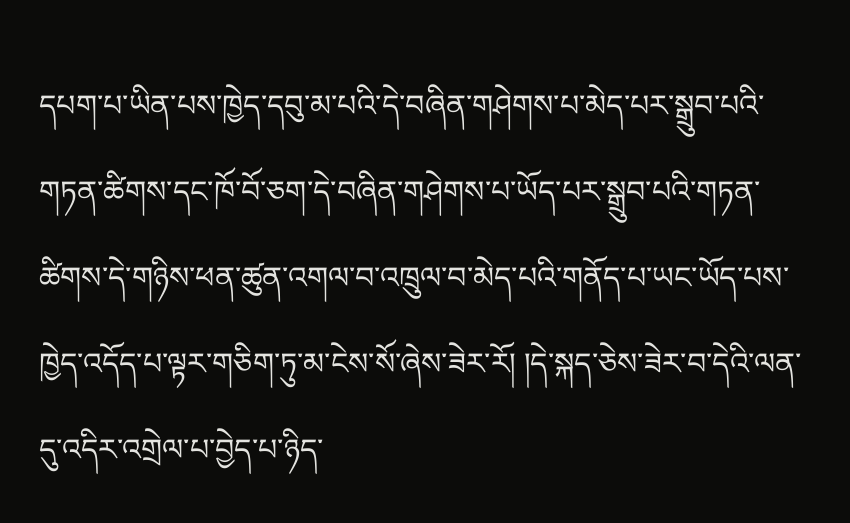དཔག་པ་ཡིན་པས་ཁྱེད་དབུ་མ་པའི་དེ་བཞིན་གཤེགས་པ་མེད་པར་སྒྲུབ་པའི་གཏན་ཚིགས་དང་ཁོ་བོ་ཅག་དེ་བཞིན་གཤེགས་པ་ཡོད་པར་སྒྲུབ་པའི་གཏན་ཚིགས་དེ་གཉིས་ཕན་ཚུན་འགལ་བ་འཁྲུལ་བ་མེད་པའི་གནོད་པ་ཡང་ཡོད་པས་ཁྱེད་འདོད་པ་ལྟར་གཅིག་ཏུ་མ་ངེས་སོ་ཞེས་ཟེར་རོ། །དེ་སྐད་ཅེས་ཟེར་བ་དེའི་ལན་དུ་འདིར་འགྲེལ་པ་བྱེད་པ་ཉིད་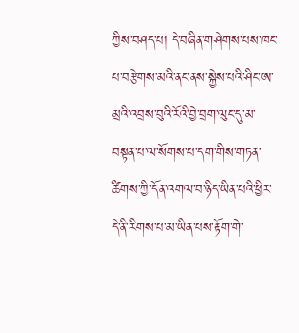ཀྱིས་བཤད་པ། དེ་བཞིན་གཤེགས་པས་ཁང་པ་བརྩེགས་མའི་ནང་ནས་སྐྱེས་པའི་ཤིང་ཨ་མྲའི་འབྲས་བུའི་རོའི་བྱེ་བྲག་ལུང་དུ་མ་བསྟན་པ་ལ་སོགས་པ་དག་གིས་གཏན་ཚིགས་ཀྱི་དོན་འགལ་བ་ཉིད་ཡིན་པའི་ཕྱིར་དེ་ནི་རིགས་པ་མ་ཡིན་པས་རྟོག་གེ་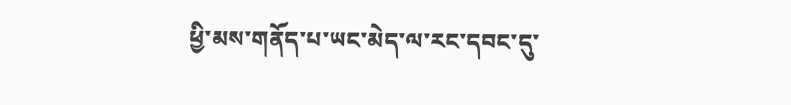ཕྱི་མས་གནོད་པ་ཡང་མེད་ལ་རང་དབང་དུ་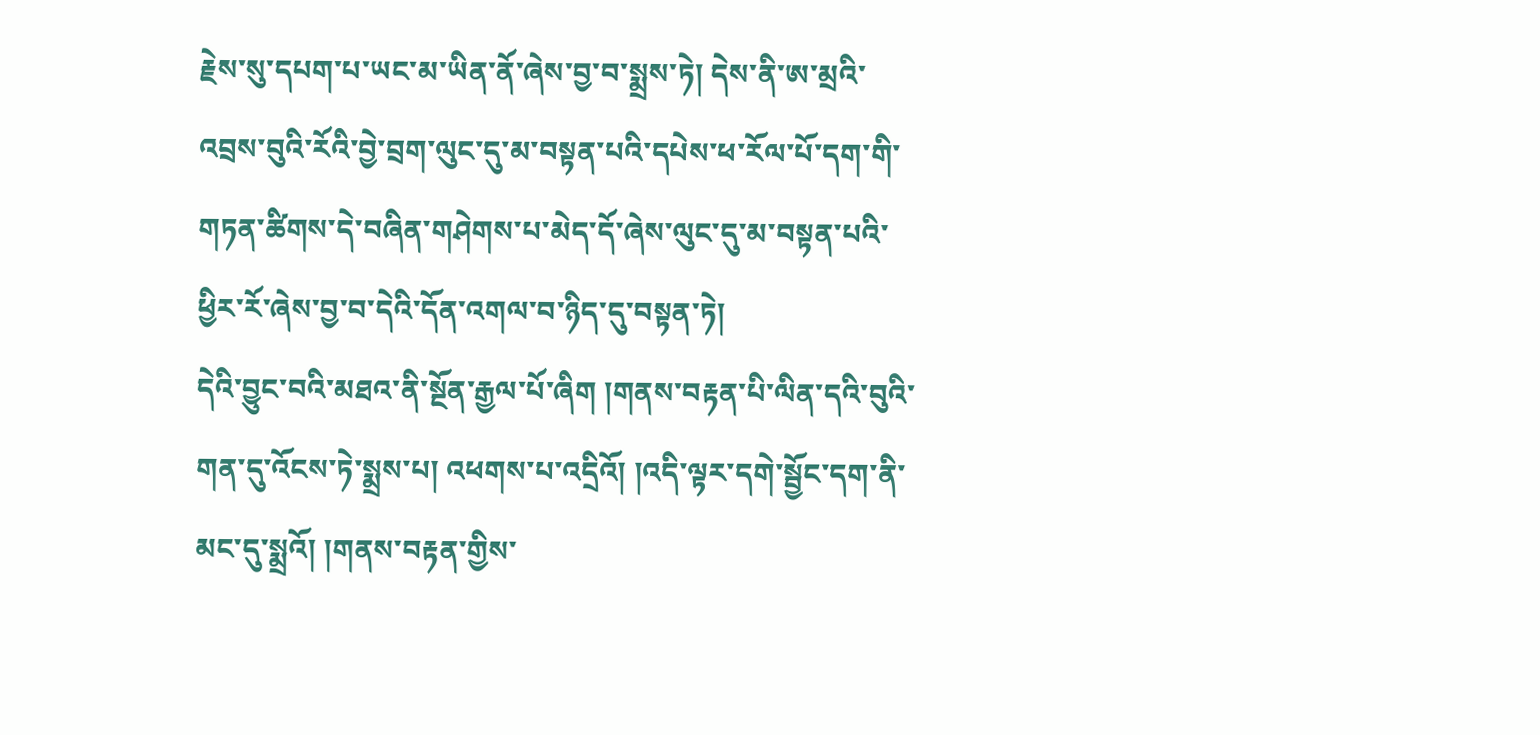རྗེས་སུ་དཔག་པ་ཡང་མ་ཡིན་ནོ་ཞེས་བྱ་བ་སྨྲས་ཏེ། དེས་ནི་ཨ་མྲའི་འབྲས་བུའི་རོའི་བྱེ་བྲག་ལུང་དུ་མ་བསྟན་པའི་དཔེས་ཕ་རོལ་པོ་དག་གི་གཏན་ཚིགས་དེ་བཞིན་གཤེགས་པ་མེད་དོ་ཞེས་ལུང་དུ་མ་བསྟན་པའི་ཕྱིར་རོ་ཞེས་བྱ་བ་དེའི་དོན་འགལ་བ་ཉིད་དུ་བསྟན་ཏེ།
དེའི་བྱུང་བའི་མཐའ་ནི་སྔོན་རྒྱལ་པོ་ཞིག །གནས་བརྟན་པི་ལིན་དའི་བུའི་གན་དུ་འོངས་ཏེ་སྨྲས་པ། འཕགས་པ་འདྲིའོ། །འདི་ལྟར་དགེ་སྦྱོང་དག་ནི་མང་དུ་སྨྲའོ། །གནས་བརྟན་གྱིས་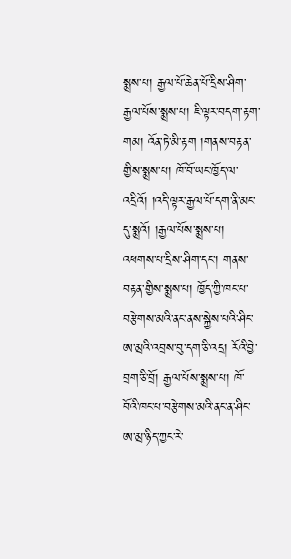སྨྲས་པ། རྒྱལ་པོ་ཆེན་པོ་དྲིས་ཤིག་རྒྱལ་པོས་སྨྲས་པ། ཇི་ལྟར་བདག་རྟག་གམ། འོན་ཏེ་མི་རྟག །གནས་བརྟན་གྱིས་སྨྲས་པ། ཁོ་བོ་ཡང་ཁྱོད་ལ་འདྲིའོ། །འདི་ལྟར་རྒྱལ་པོ་དག་ནི་མང་དུ་སྨྲའོ། །རྒྱལ་པོས་སྨྲས་པ། འཕགས་པ་དྲིས་ཤིག་དང་། གནས་བརྟན་གྱིས་སྨྲས་པ། ཁྱོད་ཀྱི་ཁང་པ་བརྩེགས་མའི་ནང་ནས་སྐྱེས་པའི་ཤིང་ཨ་མྲའི་འབྲས་བུ་དག་ཅི་འདྲ། རོའི་བྱེ་བྲག་ཅི་བྲོ། རྒྱལ་པོས་སྨྲས་པ། ཁོ་བོའི་ཁང་པ་བརྩེགས་མའི་ནང་ན་ཤིང་ཨ་མྲ་ཉིད་ཀྱང་རེ་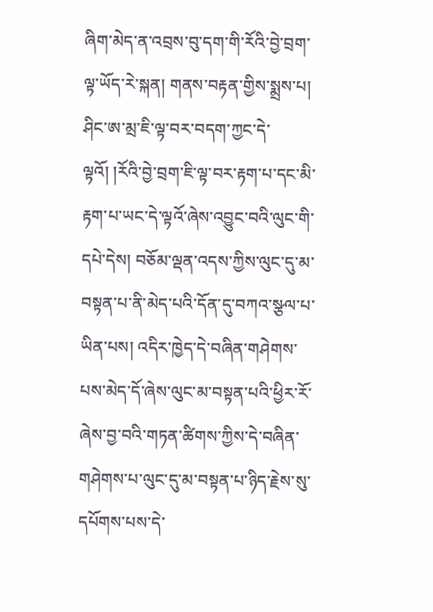ཞིག་མེད་ན་འབྲས་བུ་དག་གི་རོའི་བྱེ་བྲག་ལྟ་ཡོད་རེ་སྐན། གནས་བརྟན་གྱིས་སྨྲས་པ། ཤིང་ཨ་མྲ་ཇི་ལྟ་བར་བདག་ཀྱང་དེ་ལྟའོ། །རོའི་བྱེ་བྲག་ཇི་ལྟ་བར་རྟག་པ་དང་མི་རྟག་པ་ཡང་དེ་ལྟའོ་ཞེས་འབྱུང་བའི་ལུང་གི་དཔེ་དེས། བཅོམ་ལྡན་འདས་ཀྱིས་ལུང་དུ་མ་བསྟན་པ་ནི་མེད་པའི་དོན་དུ་བཀའ་སྩལ་པ་ཡིན་པས། འདིར་ཁྱེད་དེ་བཞིན་གཤེགས་པས་མེད་དོ་ཞེས་ལུང་མ་བསྟན་པའི་ཕྱིར་རོ་ཞེས་བྱ་བའི་གཏན་ཚིགས་ཀྱིས་དེ་བཞིན་གཤེགས་པ་ལུང་དུ་མ་བསྟན་པ་ཉིད་རྗེས་སུ་དཔོགས་པས་དེ་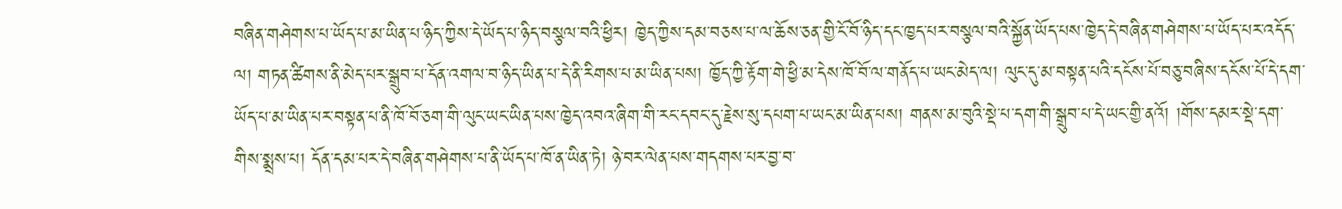བཞིན་གཤེགས་པ་ཡོད་པ་མ་ཡིན་པ་ཉིད་ཀྱིས་དེ་ཡོད་པ་ཉིད་བསྩལ་བའི་ཕྱིར། ཁྱེད་ཀྱིས་དམ་བཅས་པ་ལ་ཆོས་ཅན་གྱི་ངོ་བོ་ཉིད་དང་ཁྱད་པར་བསྩལ་བའི་སྐྱོན་ཡོད་པས་ཁྱེད་དེ་བཞིན་གཤེགས་པ་ཡོད་པར་འདོད་ལ། གཏན་ཚིགས་ནི་མེད་པར་སྒྲུབ་པ་དོན་འགལ་བ་ཉིད་ཡིན་པ་དེ་ནི་རིགས་པ་མ་ཡིན་པས། ཁྱོད་ཀྱི་རྟོག་གེ་ཕྱི་མ་དེས་ཁོ་བོ་ལ་གནོད་པ་ཡང་མེད་ལ། ལུང་དུ་མ་བསྟན་པའི་དངོས་པོ་བཅུ་བཞིས་དངོས་པོ་དེ་དག་ཡོད་པ་མ་ཡིན་པར་བསྟན་པ་ནི་ཁོ་བོ་ཅག་གི་ལུང་ཡང་ཡིན་པས་ཁྱེད་འབའ་ཞིག་གི་རང་དབང་དུ་རྗེས་སུ་དཔག་པ་ཡང་མ་ཡིན་པས། གནས་མ་བུའི་སྡེ་པ་དག་གི་སྒྲུབ་པ་དེ་ཡང་གྱི་ནའོ། །གོས་དམར་སྡེ་དག་གིས་སྨྲས་པ། དོན་དམ་པར་དེ་བཞིན་གཤེགས་པ་ནི་ཡོད་པ་ཁོ་ན་ཡིན་ཏེ། ཉེ་བར་ལེན་པས་གདགས་པར་བྱ་བ་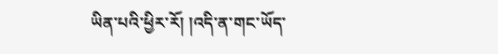ཡིན་པའི་ཕྱིར་རོ། །འདི་ན་གང་ཡོད་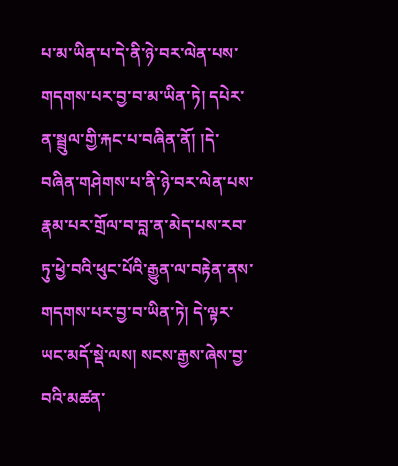པ་མ་ཡིན་པ་དེ་ནི་ཉེ་བར་ལེན་པས་གདགས་པར་བྱ་བ་མ་ཡིན་ཏེ། དཔེར་ན་སྦྲུལ་གྱི་རྐང་པ་བཞིན་ནོ། །དེ་
བཞིན་གཤེགས་པ་ནི་ཉེ་བར་ལེན་པས་རྣམ་པར་གྲོལ་བ་བླ་ན་མེད་པས་རབ་ཏུ་ཕྱེ་བའི་ཕུང་པོའི་རྒྱུན་ལ་བརྟེན་ནས་གདགས་པར་བྱ་བ་ཡིན་ཏེ། དེ་ལྟར་ཡང་མདོ་སྡེ་ལས། སངས་རྒྱས་ཞེས་བྱ་བའི་མཚན་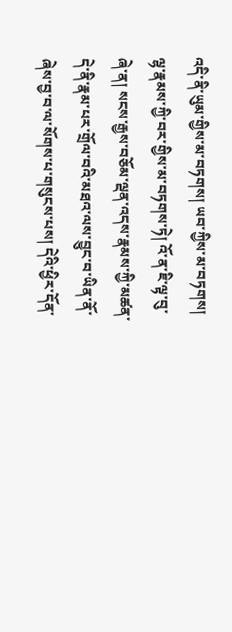འདི་ནི་ཡུམ་གྱིས་མ་བཏགས། ཡབ་ཀྱིས་མ་བཏགས། ལྷ་རྣམས་ཀྱི་བར་གྱིས་མ་བཏགས་ཏེ། འོ་ན་ཇི་ལྟ་བུ་ཞེ་ན། སངས་རྒྱས་བཅོམ་ལྡན་འདས་རྣམས་ཀྱི་མཚན་དེ་ནི་རྣམ་པར་གྲོལ་བའི་མཐའ་ལས་བྱུང་བ་ཡིན་ནོ་ཞེས་བྱ་བ་ལ་སོགས་པ་གསུངས་པས། དེའི་ཕྱིར་དོན་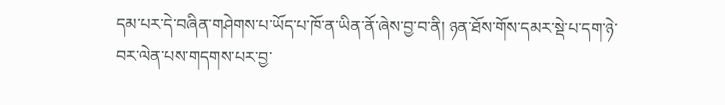དམ་པར་དེ་བཞིན་གཤེགས་པ་ཡོད་པ་ཁོ་ན་ཡིན་ནོ་ཞེས་བྱ་བ་ནི། ཉན་ཐོས་གོས་དམར་སྡེ་པ་དག་ཉེ་བར་ལེན་པས་གདགས་པར་བྱ་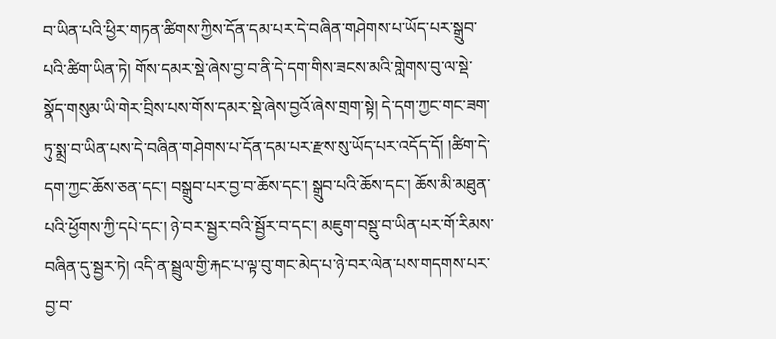བ་ཡིན་པའི་ཕྱིར་གཏན་ཚིགས་ཀྱིས་དོན་དམ་པར་དེ་བཞིན་གཤེགས་པ་ཡོད་པར་སྒྲུབ་པའི་ཚིག་ཡིན་ཏེ། གོས་དམར་སྡེ་ཞེས་བྱ་བ་ནི་དེ་དག་གིས་ཟངས་མའི་གླེགས་བུ་ལ་སྡེ་སྣོད་གསུམ་ཡི་གེར་བྲིས་པས་གོས་དམར་སྡེ་ཞེས་བྱའོ་ཞེས་གྲག་སྟེ། དེ་དག་ཀྱང་གང་ཟག་ཏུ་སྨྲ་བ་ཡིན་པས་དེ་བཞིན་གཤེགས་པ་དོན་དམ་པར་རྫས་སུ་ཡོད་པར་འདོད་དོ། །ཚིག་དེ་དག་ཀྱང་ཆོས་ཅན་དང་། བསྒྲུབ་པར་བྱ་བ་ཆོས་དང་། སྒྲུབ་པའི་ཆོས་དང་། ཆོས་མི་མཐུན་པའི་ཕྱོགས་ཀྱི་དཔེ་དང་། ཉེ་བར་སྦྱར་བའི་སྦྱོར་བ་དང་། མཇུག་བསྡུ་བ་ཡིན་པར་གོ་རིམས་བཞིན་དུ་སྦྱར་ཏེ། འདི་ན་སྦྲུལ་གྱི་རྐང་པ་ལྟ་བུ་གང་མེད་པ་ཉེ་བར་ལེན་པས་གདགས་པར་བྱ་བ་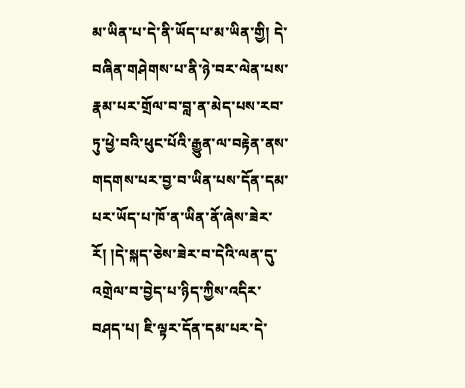མ་ཡིན་པ་དེ་ནི་ཡོད་པ་མ་ཡིན་གྱི། དེ་བཞིན་གཤེགས་པ་ནི་ཉེ་བར་ལེན་པས་རྣམ་པར་གྲོལ་བ་བླ་ན་མེད་པས་རབ་ཏུ་ཕྱེ་བའི་ཕུང་པོའི་རྒྱུན་ལ་བརྟེན་ནས་གདགས་པར་བྱ་བ་ཡིན་པས་དོན་དམ་པར་ཡོད་པ་ཁོ་ན་ཡིན་ནོ་ཞེས་ཟེར་རོ། །དེ་སྐད་ཅེས་ཟེར་བ་དེའི་ལན་དུ་འགྲེལ་བ་བྱེད་པ་ཉིད་ཀྱིས་འདིར་བཤད་པ། ཇི་ལྟར་དོན་དམ་པར་དེ་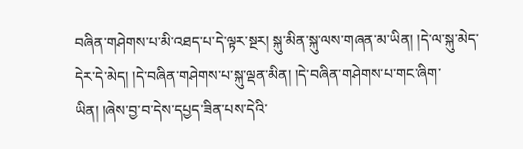བཞིན་གཤེགས་པ་མི་འཐད་པ་དེ་ལྟར་སྔར། སྐུ་མིན་སྐུ་ལས་གཞན་མ་ཡིན། །དེ་ལ་སྐུ་མེད་དེར་དེ་མེད། །དེ་བཞིན་གཤེགས་པ་སྐུ་ལྡན་མིན། །དེ་བཞིན་གཤེགས་པ་གང་ཞིག་ཡིན། །ཞེས་བྱ་བ་དེས་དཔྱད་ཟིན་པས་དེའི་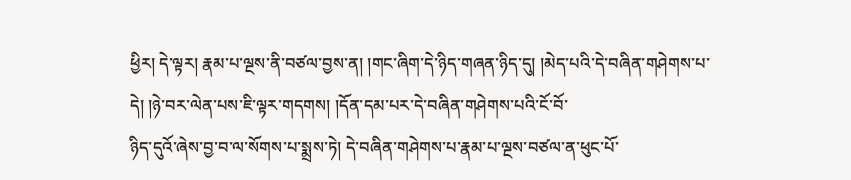ཕྱིར། དེ་ལྟར། རྣམ་པ་ལྔས་ནི་བཙལ་བྱས་ན། །གང་ཞིག་དེ་ཉིད་གཞན་ཉིད་དུ། །མེད་པའི་དེ་བཞིན་གཤེགས་པ་དེ། །ཉེ་བར་ལེན་པས་ཇི་ལྟར་གདགས། །དོན་དམ་པར་དེ་བཞིན་གཤེགས་པའི་ངོ་བོ་
ཉིད་དུའོ་ཞེས་བྱ་བ་ལ་སོགས་པ་སྨྲས་ཏེ། དེ་བཞིན་གཤེགས་པ་རྣམ་པ་ལྔས་བཙལ་ན་ཕུང་པོ་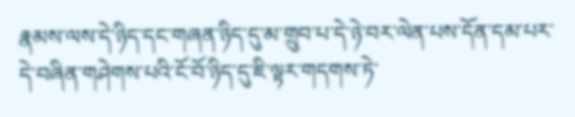རྣམས་ལས་དེ་ཉིད་དང་གཞན་ཉིད་དུ་མ་གྲུབ་པ་དེ་ཉེ་བར་ལེན་པས་དོན་དམ་པར་དེ་བཞིན་གཤེགས་པའི་ངོ་བོ་ཉིད་དུ་ཇི་ལྟར་གདགས་ཏེ་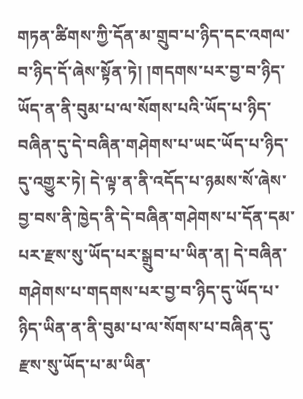གཏན་ཚིགས་ཀྱི་དོན་མ་གྲུབ་པ་ཉིད་དང་འགལ་བ་ཉིད་དོ་ཞེས་སྟོན་ཏེ། །གདགས་པར་བྱ་བ་ཉིད་ཡོད་ན་ནི་བུམ་པ་ལ་སོགས་པའི་ཡོད་པ་ཉིད་བཞིན་དུ་དེ་བཞིན་གཤེགས་པ་ཡང་ཡོད་པ་ཉིད་དུ་འགྱུར་ཏེ། དེ་ལྟ་ན་ནི་འདོད་པ་ཉམས་སོ་ཞེས་བྱ་བས་ནི་ཁྱེད་ནི་དེ་བཞིན་གཤེགས་པ་དོན་དམ་པར་རྫས་སུ་ཡོད་པར་སྒྲུབ་པ་ཡིན་ན། དེ་བཞིན་གཤེགས་པ་གདགས་པར་བྱ་བ་ཉིད་དུ་ཡོད་པ་ཉིད་ཡིན་ན་ནི་བུམ་པ་ལ་སོགས་པ་བཞིན་དུ་རྫས་སུ་ཡོད་པ་མ་ཡིན་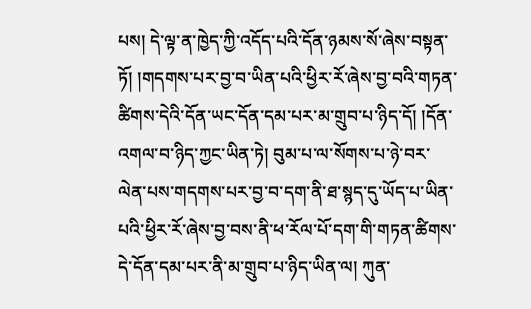པས། དེ་ལྟ་ན་ཁྱེད་ཀྱི་འདོད་པའི་དོན་ཉམས་སོ་ཞེས་བསྟན་ཏོ། །གདགས་པར་བྱ་བ་ཡིན་པའི་ཕྱིར་རོ་ཞེས་བྱ་བའི་གཏན་ཚིགས་དེའི་དོན་ཡང་དོན་དམ་པར་མ་གྲུབ་པ་ཉིད་དོ། །དོན་འགལ་བ་ཉིད་ཀྱང་ཡིན་ཏེ། བུམ་པ་ལ་སོགས་པ་ཉེ་བར་ལེན་པས་གདགས་པར་བྱ་བ་དག་ནི་ཐ་སྙད་དུ་ཡོད་པ་ཡིན་པའི་ཕྱིར་རོ་ཞེས་བྱ་བས་ནི་ཕ་རོལ་པོ་དག་གི་གཏན་ཚིགས་དེ་དོན་དམ་པར་ནི་མ་གྲུབ་པ་ཉིད་ཡིན་ལ། ཀུན་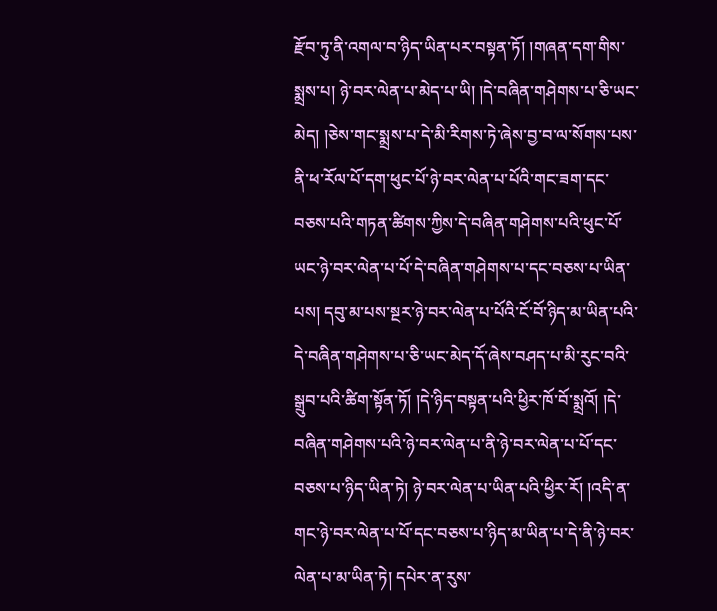རྫོབ་ཏུ་ནི་འགལ་བ་ཉིད་ཡིན་པར་བསྟན་ཏོ། །གཞན་དག་གིས་སྨྲས་པ། ཉེ་བར་ལེན་པ་མེད་པ་ཡི། །དེ་བཞིན་གཤེགས་པ་ཅི་ཡང་མེད། །ཅེས་གང་སྨྲས་པ་དེ་མི་རིགས་ཏེ་ཞེས་བྱ་བ་ལ་སོགས་པས་ནི་ཕ་རོལ་པོ་དག་ཕུང་པོ་ཉེ་བར་ལེན་པ་པོའི་གང་ཟག་དང་བཅས་པའི་གཏན་ཚིགས་ཀྱིས་དེ་བཞིན་གཤེགས་པའི་ཕུང་པོ་ཡང་ཉེ་བར་ལེན་པ་པོ་དེ་བཞིན་གཤེགས་པ་དང་བཅས་པ་ཡིན་པས། དབུ་མ་པས་སྔར་ཉེ་བར་ལེན་པ་པོའི་ངོ་བོ་ཉིད་མ་ཡིན་པའི་དེ་བཞིན་གཤེགས་པ་ཅི་ཡང་མེད་དོ་ཞེས་བཤད་པ་མི་རུང་བའི་སྒྲུབ་པའི་ཚིག་སྟོན་ཏོ། །དེ་ཉིད་བསྟན་པའི་ཕྱིར་ཁོ་བོ་སྨྲའོ། །དེ་བཞིན་གཤེགས་པའི་ཉེ་བར་ལེན་པ་ནི་ཉེ་བར་ལེན་པ་པོ་དང་བཅས་པ་ཉིད་ཡིན་ཏེ། ཉེ་བར་ལེན་པ་ཡིན་པའི་ཕྱིར་རོ། །འདི་ན་གང་ཉེ་བར་ལེན་པ་པོ་དང་བཅས་པ་ཉིད་མ་ཡིན་པ་དེ་ནི་ཉེ་བར་ལེན་པ་མ་ཡིན་ཏེ། དཔེར་ན་རུས་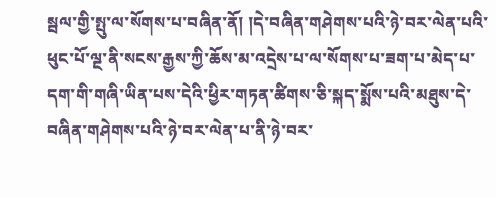སྦལ་གྱི་སྤུ་ལ་སོགས་པ་བཞིན་ནོ། །དེ་བཞིན་གཤེགས་པའི་ཉེ་བར་ལེན་པའི་ཕུང་པོ་ལྔ་ནི་སངས་རྒྱས་ཀྱི་ཆོས་མ་འདྲེས་པ་ལ་སོགས་པ་ཟག་པ་མེད་པ་
དག་གི་གཞི་ཡིན་པས་དེའི་ཕྱིར་གཏན་ཚིགས་ཅི་སྐད་སྨོས་པའི་མཐུས་དེ་བཞིན་གཤེགས་པའི་ཉེ་བར་ལེན་པ་ནི་ཉེ་བར་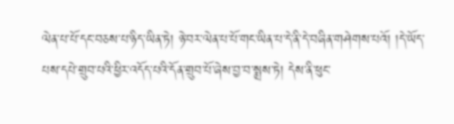ལེན་པ་པོ་དང་བཅས་པ་ཉིད་ཡིན་ཏེ། ཉེ་བར་ལེན་པ་པོ་གང་ཡིན་པ་དེ་ནི་དེ་བཞིན་གཤེགས་པའོ། །དེ་ཡོད་པས་དཔེ་གྲུབ་པའི་ཕྱིར་འདོད་པའི་དོན་གྲུབ་པོ་ཞེས་བྱ་བ་སྨྲས་ཏེ། དེས་ནི་ཕུང་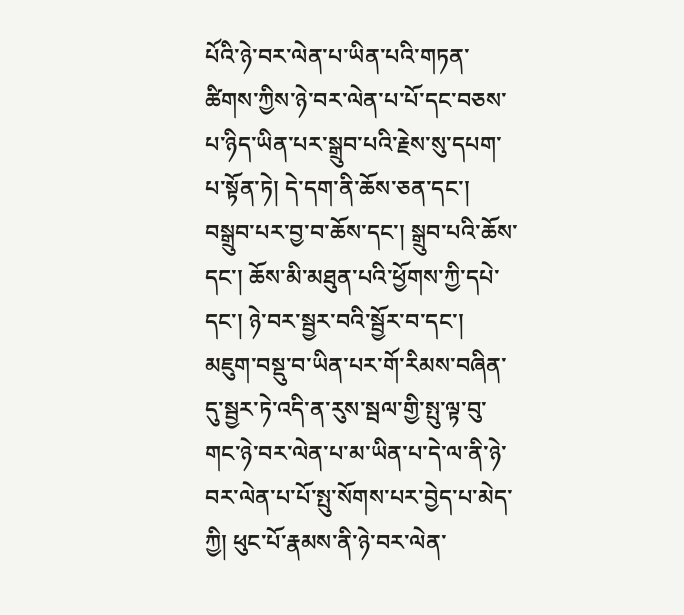པོའི་ཉེ་བར་ལེན་པ་ཡིན་པའི་གཏན་ཚིགས་ཀྱིས་ཉེ་བར་ལེན་པ་པོ་དང་བཅས་པ་ཉིད་ཡིན་པར་སྒྲུབ་པའི་རྗེས་སུ་དཔག་པ་སྟོན་ཏེ། དེ་དག་ནི་ཆོས་ཅན་དང་། བསྒྲུབ་པར་བྱ་བ་ཆོས་དང་། སྒྲུབ་པའི་ཆོས་དང་། ཆོས་མི་མཐུན་པའི་ཕྱོགས་ཀྱི་དཔེ་དང་། ཉེ་བར་སྦྱར་བའི་སྦྱོར་བ་དང་། མཇུག་བསྡུ་བ་ཡིན་པར་གོ་རིམས་བཞིན་དུ་སྦྱར་ཏེ་འདི་ན་རུས་སྦལ་གྱི་སྤུ་ལྟ་བུ་གང་ཉེ་བར་ལེན་པ་མ་ཡིན་པ་དེ་ལ་ནི་ཉེ་བར་ལེན་པ་པོ་སྤུ་སོགས་པར་བྱེད་པ་མེད་ཀྱི། ཕུང་པོ་རྣམས་ནི་ཉེ་བར་ལེན་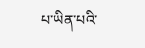པ་ཡིན་པའི་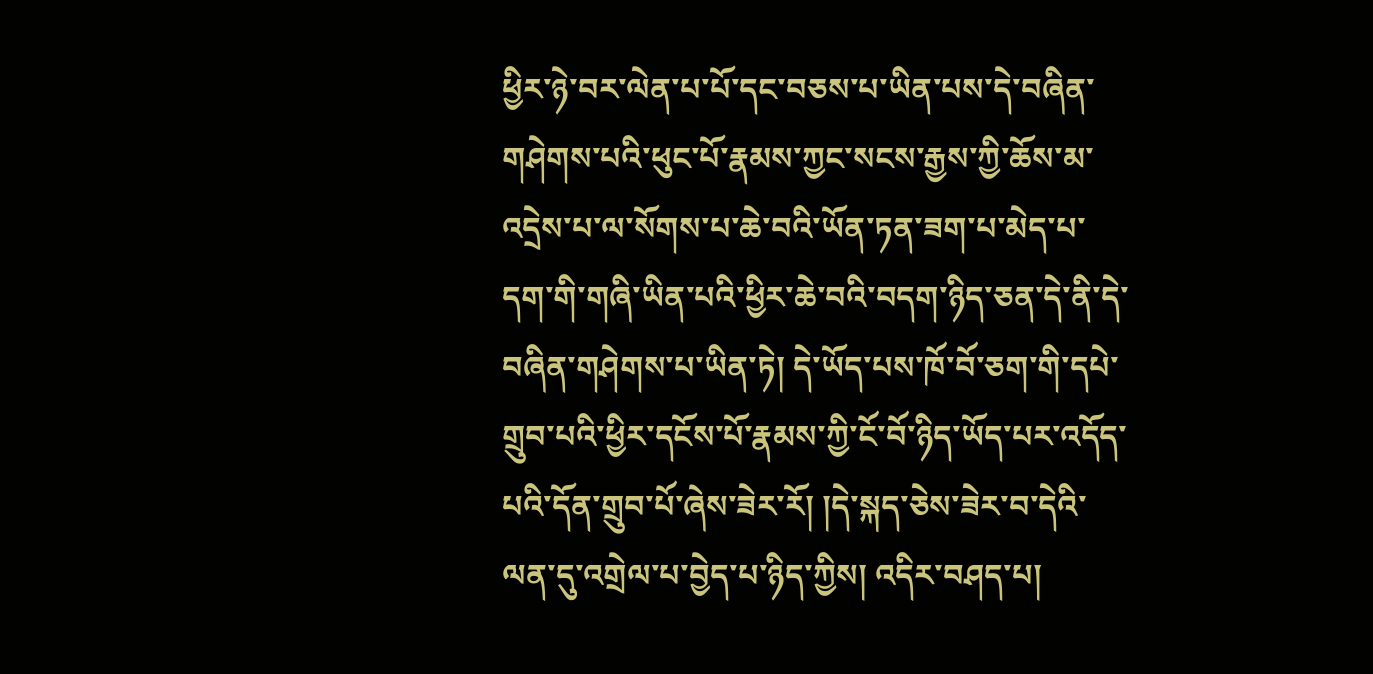ཕྱིར་ཉེ་བར་ལེན་པ་པོ་དང་བཅས་པ་ཡིན་པས་དེ་བཞིན་གཤེགས་པའི་ཕུང་པོ་རྣམས་ཀྱང་སངས་རྒྱས་ཀྱི་ཆོས་མ་འདྲེས་པ་ལ་སོགས་པ་ཆེ་བའི་ཡོན་ཏན་ཟག་པ་མེད་པ་དག་གི་གཞི་ཡིན་པའི་ཕྱིར་ཆེ་བའི་བདག་ཉིད་ཅན་དེ་ནི་དེ་བཞིན་གཤེགས་པ་ཡིན་ཏེ། དེ་ཡོད་པས་ཁོ་བོ་ཅག་གི་དཔེ་གྲུབ་པའི་ཕྱིར་དངོས་པོ་རྣམས་ཀྱི་ངོ་བོ་ཉིད་ཡོད་པར་འདོད་པའི་དོན་གྲུབ་པོ་ཞེས་ཟེར་རོ། །དེ་སྐད་ཅེས་ཟེར་བ་དེའི་ལན་དུ་འགྲེལ་པ་བྱེད་པ་ཉིད་ཀྱིས། འདིར་བཤད་པ།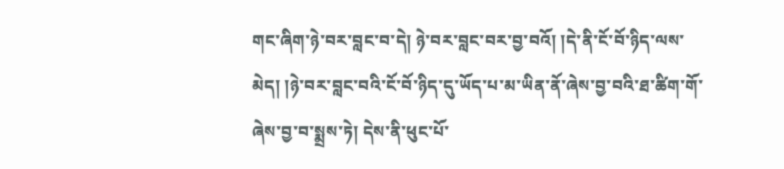གང་ཞིག་ཉེ་བར་བླང་བ་དེ། ཉེ་བར་བླང་བར་བྱ་བའོ། །དེ་ནི་ངོ་བོ་ཉིད་ལས་མེད། །ཉེ་བར་བླང་བའི་ངོ་བོ་ཉིད་དུ་ཡོད་པ་མ་ཡིན་ནོ་ཞེས་བྱ་བའི་ཐ་ཚིག་གོ་ཞེས་བྱ་བ་སྨྲས་ཏེ། དེས་ནི་ཕུང་པོ་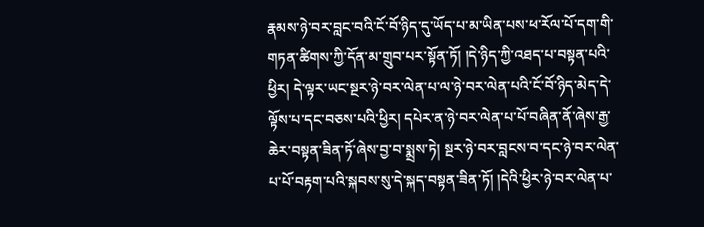རྣམས་ཉེ་བར་བླང་བའི་ངོ་བོ་ཉིད་དུ་ཡོད་པ་མ་ཡིན་པས་ཕ་རོལ་པོ་དག་གི་གཏན་ཚིགས་ཀྱི་དོན་མ་གྲུབ་པར་སྟོན་ཏོ། །དེ་ཉིད་ཀྱི་འཐད་པ་བསྟན་པའི་ཕྱིར། དེ་ལྟར་ཡང་སྔར་ཉེ་བར་ལེན་པ་ལ་ཉེ་བར་ལེན་པའི་ངོ་བོ་ཉིད་མེད་དེ་ལྟོས་པ་དང་བཅས་པའི་ཕྱིར། དཔེར་ན་ཉེ་བར་ལེན་པ་པོ་བཞིན་ནོ་ཞེས་རྒྱ་ཆེར་བསྟན་ཟིན་ཏོ་ཞེས་བྱ་བ་སྨྲས་ཏེ། སྔར་ཉེ་བར་བླངས་བ་དང་ཉེ་བར་ལེན་པ་པོ་བརྟག་པའི་སྐབས་སུ་དེ་སྐད་བསྟན་ཟིན་ཏོ། །དེའི་ཕྱིར་ཉེ་བར་ལེན་པ་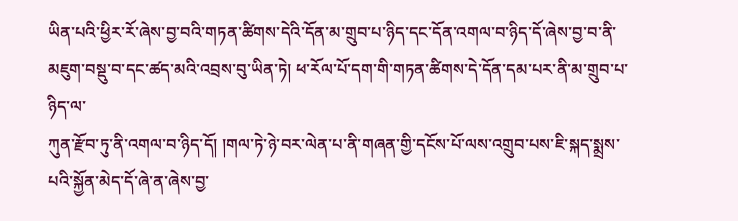ཡིན་པའི་ཕྱིར་རོ་ཞེས་བྱ་བའི་གཏན་ཚིགས་དེའི་དོན་མ་གྲུབ་པ་ཉིད་དང་དོན་འགལ་བ་ཉིད་དོ་ཞེས་བྱ་བ་ནི་མཇུག་བསྡུ་བ་དང་ཚད་མའི་འབྲས་བུ་ཡིན་ཏེ། ཕ་རོལ་པོ་དག་གི་གཏན་ཚིགས་དེ་དོན་དམ་པར་ནི་མ་གྲུབ་པ་ཉིད་ལ་
ཀུན་རྫོབ་ཏུ་ནི་འགལ་བ་ཉིད་དོ། །གལ་ཏེ་ཉེ་བར་ལེན་པ་ནི་གཞན་གྱི་དངོས་པོ་ལས་འགྲུབ་པས་ཇི་སྐད་སྨྲས་པའི་སྐྱོན་མེད་དོ་ཞེ་ན་ཞེས་བྱ་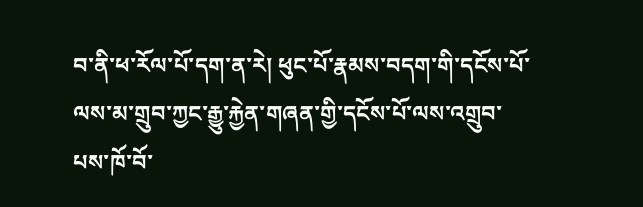བ་ནི་ཕ་རོལ་པོ་དག་ན་རེ། ཕུང་པོ་རྣམས་བདག་གི་དངོས་པོ་ལས་མ་གྲུབ་ཀྱང་རྒྱུ་རྐྱེན་གཞན་གྱི་དངོས་པོ་ལས་འགྲུབ་པས་ཁོ་བོ་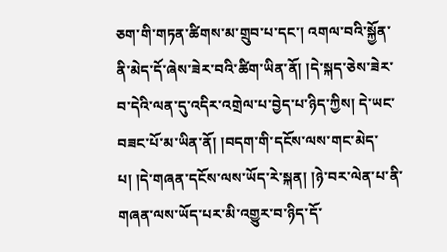ཅག་གི་གཏན་ཚིགས་མ་གྲུབ་པ་དང་། འགལ་བའི་སྐྱོན་ནི་མེད་དོ་ཞེས་ཟེར་བའི་ཚིག་ཡིན་ནོ། །དེ་སྐད་ཅེས་ཟེར་བ་དེའི་ལན་དུ་འདིར་འགྲེལ་པ་བྱེད་པ་ཉིད་ཀྱིས། དེ་ཡང་བཟང་པོ་མ་ཡིན་ནོ། །བདག་གི་དངོས་ལས་གང་མེད་པ། །དེ་གཞན་དངོས་ལས་ཡོད་རེ་སྐན། །ཉེ་བར་ལེན་པ་ནི་གཞན་ལས་ཡོད་པར་མི་འགྱུར་བ་ཉིད་དོ་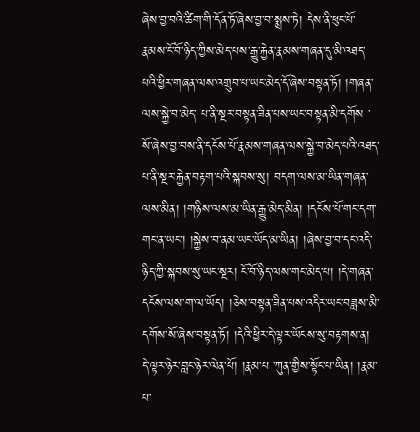ཞེས་བྱ་བའི་ཚིག་གི་དོན་ཏོ་ཞེས་བྱ་བ་སྨྲས་ཏེ། དེས་ནི་ཕུང་པོ་རྣམས་ངོ་བོ་ཉིད་ཀྱིས་མེད་པས་རྒྱུ་རྐྱེན་རྣམས་གཞན་དུ་མི་འཐད་པའི་ཕྱིར་གཞན་ལས་འགྲུབ་པ་ཡང་མེད་དོ་ཞེས་བསྟན་ཏོ། །གཞན་ལས་སྐྱེ་བ་མེད་ པ་ནི་སྔར་བསྟན་ཟིན་པས་ཡང་བསྟན་མི་དགོས ་སོ་ཞེས་བྱ་བས་ནི་དངོས་པོ་རྣམས་གཞན་ལས་སྐྱེ་བ་མེད་པའི་འཐད་པ་ནི་སྔར་རྐྱེན་བརྟག་པའི་སྐབས་སུ། བདག་ལས་མ་ཡིན་གཞན་ལས་མིན། །གཉིས་ལས་མ་ཡིན་རྒྱུ་མེད་མིན། །དངོས་པོ་གང་དག་གང་ན་ཡང་། །སྐྱེས་བ་ནམ་ཡང་ཡོད་མ་ཡིན། །ཞེས་བྱ་བ་དང་འདི་ཉིད་ཀྱི་སྐབས་སུ་ཡང་སྔར། ངོ་བོ་ཉིད་ལས་གང་མེད་པ། །དེ་གཞན་དངོས་ལས་ག་ལ་ཡོད། །ཅེས་བསྟན་ཟིན་པས་འདིར་ཡང་བཟླས་མི་ དགོས་སོ་ཞེས་བསྟན་ཏོ། །དེའི་ཕྱིར་དེ་ལྟར་ཡོངས་སུ་བརྟགས་ན། དེ་ལྟར་ཉེར་བླང་ཉེར་ལེན་པོ། །རྣམ་པ ་ཀུན་གྱིས་སྟོང་པ་ཡིན། །རྣམ་པ་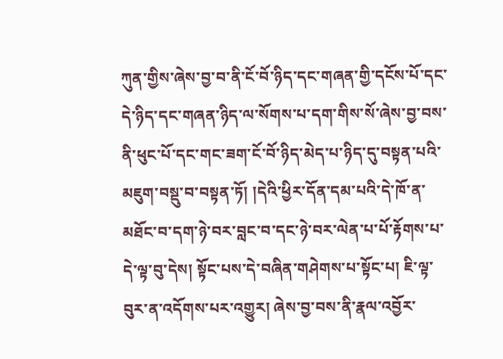ཀུན་གྱིས་ཞེས་བྱ་བ་ནི་ངོ་བོ་ཉིད་དང་གཞན་གྱི་དངོས་པོ་དང་དེ་ཉིད་དང་གཞན་ཉིད་ལ་སོགས་པ་དག་གིས་སོ་ཞེས་བྱ་བས་ནི་ཕུང་པོ་དང་གང་ཟག་ངོ་བོ་ཉིད་མེད་པ་ཉིད་དུ་བསྟན་པའི་མཇུག་བསྡུ་བ་བསྟན་ཏོ། །དེའི་ཕྱིར་དོན་དམ་པའི་དེ་ཁོ་ན་མཐོང་བ་དག་ཉེ་བར་བླང་བ་དང་ཉེ་བར་ལེན་པ་པོ་རྟོགས་པ་དེ་ལྟ་བུ་དེས། སྟོང་པས་དེ་བཞིན་གཤེགས་པ་སྟོང་པ། ཇི་ལྟ་བུར་ན་འདོགས་པར་འགྱུར། ཞེས་བྱ་བས་ནི་རྣལ་འབྱོར་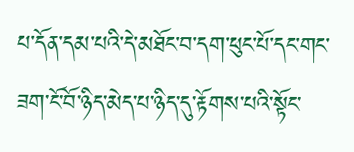པ་དོན་དམ་པའི་དེ་མཐོང་བ་དག་ཕུང་པོ་དང་གང་ཟག་ངོ་བོ་ཉིད་མེད་པ་ཉིད་དུ་རྟོགས་པའི་སྟོང་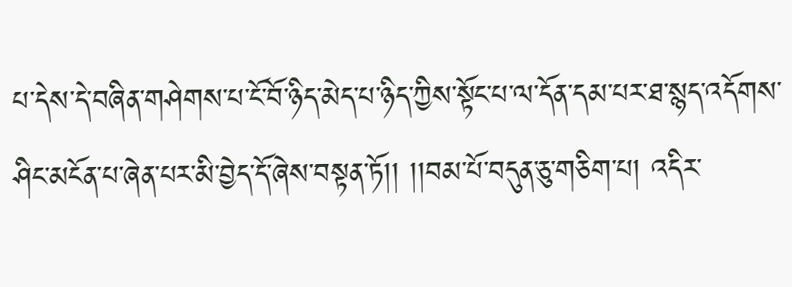པ་དེས་དེ་བཞིན་གཤེགས་པ་ངོ་བོ་ཉིད་མེད་པ་ཉིད་ཀྱིས་སྟོང་པ་ལ་དོན་དམ་པར་ཐ་སྙད་འདོགས་ཤིང་མངོན་པ་ཞེན་པར་མི་བྱེད་དོ་ཞེས་བསྟན་ཏོ།། །།བམ་པོ་བདུན་ཅུ་གཅིག་པ། འདིར་